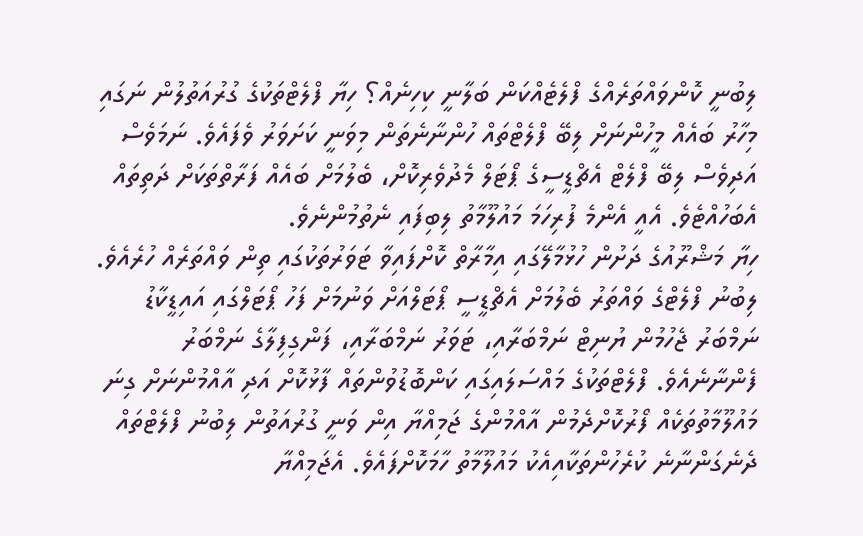ލިބުނީ ކޮންވައްތަރެއްގެ ފްލެޓެއްކަން ބަލާނީ ކިހިނެއް؟ ހިޔާ ފްލެޓްތަކުގެ ގުރުއަތުލުން ނަގައި މިހާރު ބައެއް މީހުންނަށް ލިބޭ ފްލެޓްތައް ހުންނާނެތަން މިވަނީ ކަށަވަރު ވެފައެވެ. ނަމަވެސް އަދިވެސް ލިބޭ ފްލެޓް އެޗްޑީސީގެ ޕޯޓަލް މެދުވެރިކޮށް، ބެލުމަށް ބައެއް ފަރާތްތަކަށް ދަތިތައް އެބަހުއްޓެވެ. އެއީ އެންމެ ފުރިހަމަ މައުލޫމާތު ލިބިފައި ނެތުމުންނެވެ.
ހިޔާ މަޝްރޫއުގެ ދަށުން ހުޅުމާލޭގައި އިމާރާތް ކޮށްފައިވާ ޓަވަރުތަކުގައި ތިން ވައްތަރެއް ހުރެއެވެ. ލިބުނު ފްލެޓްގެ ވައްތަރު ބެލުމަށް އެޗްޑީސީ ޕޯޓަލްއަށް ވަނުމަށް ފަހު ޕޯޓަލްގައި އައިޑީކާޑު ނަމްބަރު ޖެހުމުން ޔުނިޓް ނަމްބަރާއި، ޓަވަރު ނަމްބަރާއި، ފަންގިފިލާގެ ނަމްބަރު ފެންނާނެއެވެ. ފްލެޓްތަކުގެ މައްސަލައިގައި ކަންބޮޑުވުންތައް ފާޅުކޮށް އަދި އާއްމުންނަށް ގިނަ މައުލޫމާތުތަކެއް ފޯރުކޮށްދެމުން އާއްމުންގެ ޖަމިއްޔާ އިން ވަނީ ގުރުއަތުން ލިބުނު ފްލެޓްތައް ދެނެގަންނާނެ ކުރެހުންތަކާއިއެކު މައުލޫމާތު ހާމަކޮށްފައެވެ. އެޖަމިއްޔާ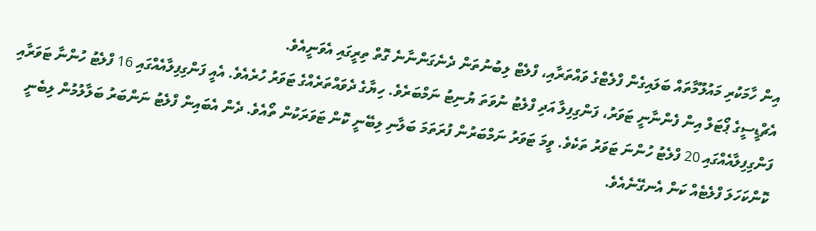އިން ހާމަކުރި މައުލޫމާތައް ބަލައިގެން ފްލެޓްގެ ވައްތަރާއި، ފްލެޓް ލިބުނުތަން ދެނެގަންނާނެ ގޮތް ތިރީގައި އެވަނީއެވެ.
އެޗްޑީސީގެ ޕޯޓަލް އިން ފެންނާނީ ޓަވަރު، ފަންގިފިލާ އަދި ފްލެޓު ނުވަތަ ޔުނިޓު ނަމްބަރެވެ. ހިޔާގެ ދެވައްތަރެއްގެ ޓަވަރު ހުރެއެވެ. އެއީ ފަންގިފިލާއެއްގައި 16 ފްލެޓު ހުންނާ ޓަވަރާއި ފަންގިފިލާއެއްގައި 20 ފްލެޓު ހުންނަ ޓަވަރު ތަކެވެ. ވީމަ ޓަވަރު ނަމްބަރުން ފުރަތަމަ ބަލާނި ލިބޭނީ ކޮން ޓަވަރަކުން ތޯއެވެ. ދެން އެބައިން ފްލެޓު ނަންބަރު ބަލާލުމުން ލިބެނީ ކޮންކަހަލަ ފްލެޓެއް ކަން އެނގޭނެއެވެ.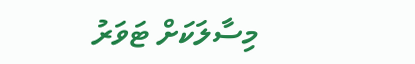މިސާލަކަށް ޓަވަރު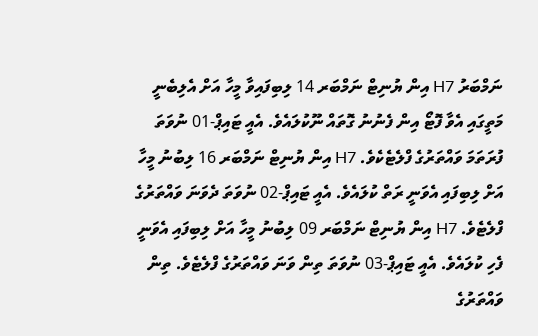ނަމްބަރު H7 އިން ޔުނިޓް ނަމްބަރ 14 ލިބިފައިވާ މީހާ އަށް އެލިބެނީ މަތީގައި އެވާ ފޮޓޯ އިން ފެނުނު ގޮތައް ނޫކުލައެވެ. އެއީ ޓައިޕް-01 ނުވަތަ ފުރަތަމަ ވައްތަރުގެ ފްލެޓެކެވެ. H7 އިން ޔުނިޓް ނަމްބަރ 16 ލިބުނު މީހާ އަށް ލިބިފައި އެވަނީ ރަތް ކުލައެވެ. އެއީ ޓައިޕް-02 ނުވަތަ ދެވަނަ ވައްތަރުގެ ފްލެޓެވެ. H7 އިން ޔުނިޓް ނަމްބަރ 09 ލިބުނު މީހާ އަށް ލިބިފައި އެވަނީ ފެހި ކުލައެވެ. އެއީ ޓައިޕް-03 ނުވަތަ ތިން ވަނަ ވައްތަރުގެ ފްލެޓެވެ. ތިން ވައްތަރުގެ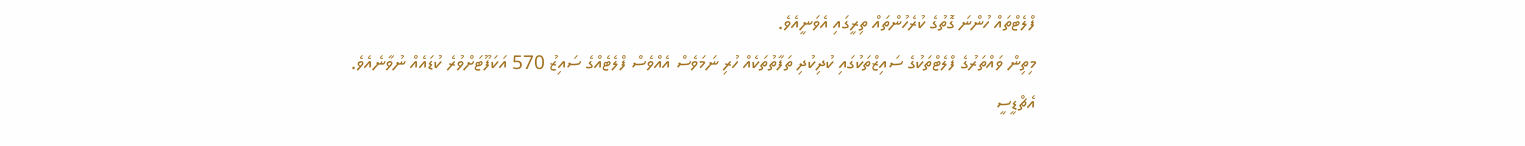ފްލެޓްތައް ހުންނަ ގޮތުގެ ކުރެހުންތައް ތިރީގައި އެވަނީއެވެ.
މިތިން ވައްތަރުގެ ފްލެޓްތަކުގެ ސައިޒްތަކުގައި ކުދިކުދި ތަފާތުތަކެއް ހުރި ނަމަވެސް އެއްވެސް ފްލެޓެއްގެ ސައިޒު 570 އަކަފޫޓަށްވުރެ ކުޑައެއް ނުވާނެއެވެ.
އެޗްޑީސީ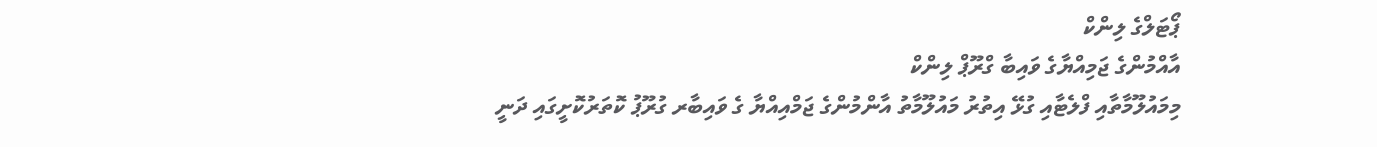ޕޯޓަލްގެ ލިންކް
އާއްމުންގެ ޖަމިއްޔާގެ ވައިބާ ގްރޫޕް ލިންކް
މިމައުލޫމާތާއި ފްލެޓާއި ގުޅޭ އިތުރު މައުލޫމާތު އާންމުންގެ ޖަމްއިއްޔާ ގެ ވައިބާރ ގުރޫޕު ކޮތަރުކޮށީގައި ދަނީ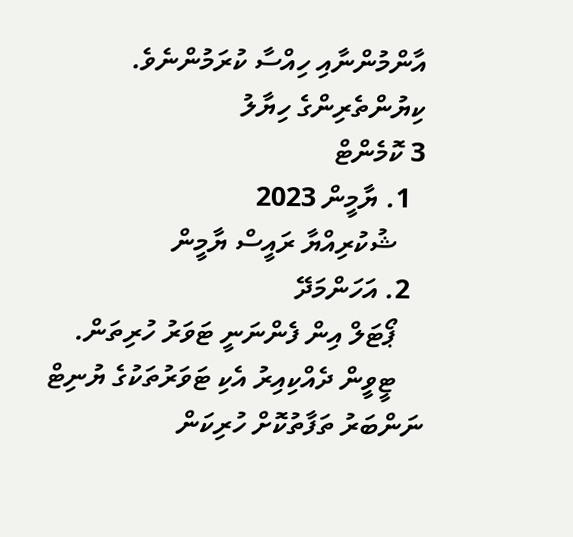އާންމުންނާއި ހިއްސާ ކުރަމުންނެވެ.
ކިޔުންތެރިންގެ ހިޔާލު
3 ކޮމެންޓް
  1. ޔާމީން 2023
    ޝުކުރިއްޔާ ރައީސް ޔާމީން
  2. އަހަންމަދޭ
    ޕޯޓަލް އިން ފެންނަނީ ޓަވަރު ހުރިތަން.
    ޓީވީން ދެއްކިއިރު އެކި ޓަވަރުތަކުގެ ޔުނިޓް ނަންބަރު ތަފާތުކޮށް ހުރިކަން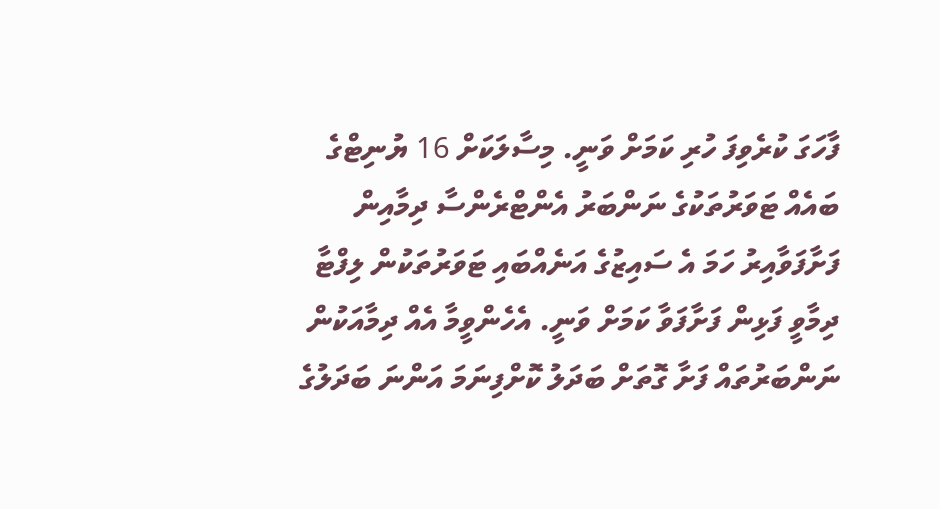ފާހަގަ ކުރެވިފަ ހުރި ކަމަށް ވަނީ. މިސާލަކަށް 16 ޔުނިޓްގެ ބައެއް ޓަވަރުތަކުގެ ނަންބަރު އެންޓްރެންސާ ދިމާއިން ފަށާފަވާއިރު ހަމަ އެ ސައިޒުގެ އަނެއްބައި ޓަވަރުތަކުން ލިފްޓާ ދިމާވީ ފަޅިން ފަށާފަވާ ކަމަށް ވަނީ. އެހެންވީމާ އެއް ދިމާއަކުން ނަންބަރުތައް ފަށާ ގޮތަށް ބަދަލު ކޮށްފިނަމަ އަންނަ ބަދަލުގެ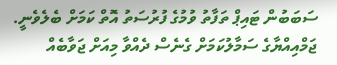ސަބަބުން ޓައިޕް ތަފާތު ވުމުގެ ފުރުސަތު އޮތް ކަމަށް ބެލެވެނީ. ޖަމްއިއްޔާގެ ސަމާލުކަމަށް ގެނެސް ދެއްވާ މިއަށް ޖަވާބެއް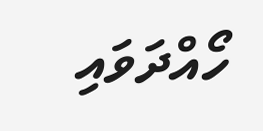ހޯއްދަވައި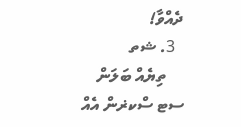ދެއްވާ!
  3. ޝތ
    ތިޔެއް ބަލަން ސޓ ސްކޜން އެއް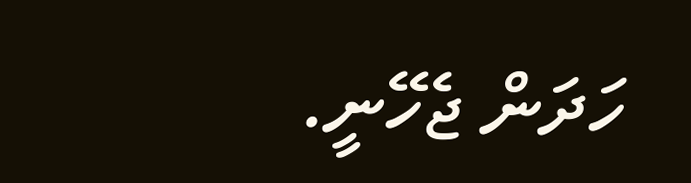ހަދަން ޖެހޭނީ.